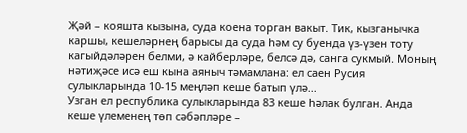Җәй – кояшта кызына, суда коена торган вакыт. Тик, кызганычка каршы, кешеләрнең барысы да суда һәм су буенда үз-үзен тоту кагыйдәләрен белми, ә кайберләре, белсә дә, санга сукмый. Моның нәтиҗәсе исә еш кына аяныч тәмамлана: ел саен Русия сулыкларында 10-15 меңләп кеше батып үлә...
Узган ел республика сулыкларында 83 кеше һәлак булган. Анда кеше үлеменең төп сәбәпләре –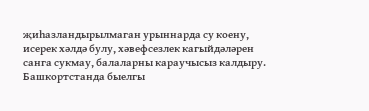җиһазландырылмаган урыннарда су коену, исерек хәлдә булу, хәвефсезлек кагыйдәләрен санга сукмау, балаларны караучысыз калдыру.
Башкортстанда быелгы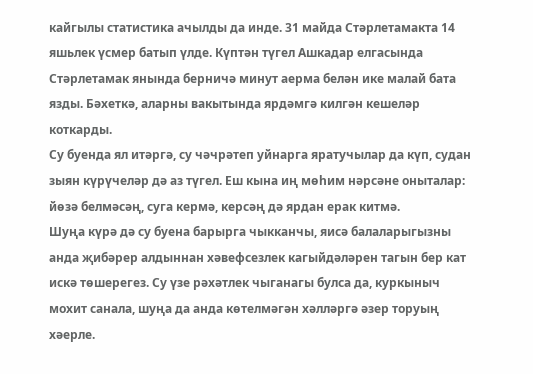кайгылы статистика ачылды да инде. 31 майда Стәрлетамакта 14 яшьлек үсмер батып үлде. Күптән түгел Ашкадар елгасында Стәрлетамак янында берничә минут аерма белән ике малай бата язды. Бәхеткә, аларны вакытында ярдәмгә килгән кешеләр коткарды.
Су буенда ял итәргә, су чәчрәтеп уйнарга яратучылар да күп, судан зыян күрүчеләр дә аз түгел. Еш кына иң мөһим нәрсәне оныталар: йөзә белмәсәң, суга кермә, керсәң дә ярдан ерак китмә.
Шуңа күрә дә су буена барырга чыкканчы, яисә балаларыгызны анда җибәрер алдыннан хәвефсезлек кагыйдәләрен тагын бер кат искә төшерегез. Су үзе рәхәтлек чыганагы булса да, куркыныч мохит санала, шуңа да анда көтелмәгән хәлләргә әзер торуың хәерле.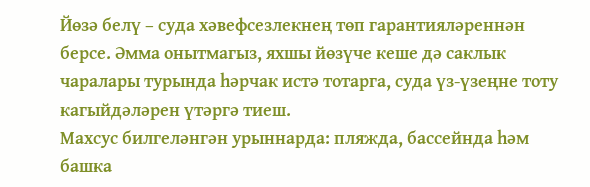Йөзә белү – суда хәвефсезлекнең төп гарантияләреннән берсе. Әмма онытмагыз, яхшы йөзүче кеше дә саклык чаралары турында һәрчак истә тотарга, суда үз-үзеңне тоту кагыйдәләрен үтәргә тиеш.
Махсус билгеләнгән урыннарда: пляжда, бассейнда һәм башка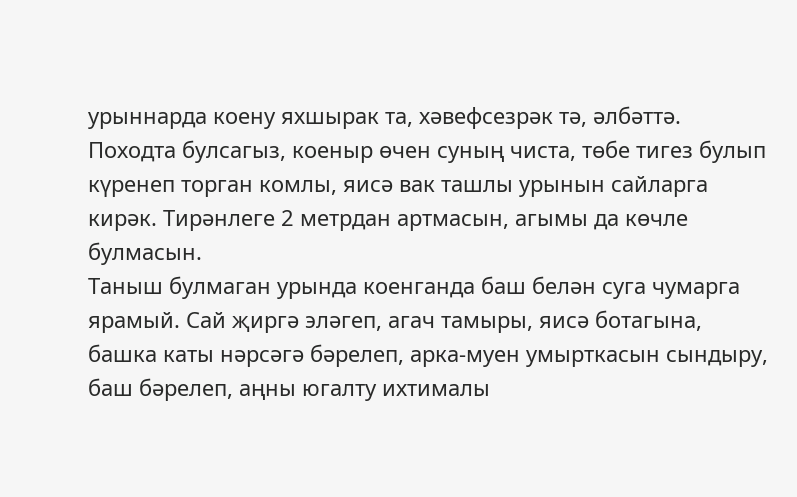урыннарда коену яхшырак та, хәвефсезрәк тә, әлбәттә. Походта булсагыз, коеныр өчен суның чиста, төбе тигез булып күренеп торган комлы, яисә вак ташлы урынын сайларга кирәк. Тирәнлеге 2 метрдан артмасын, агымы да көчле булмасын.
Таныш булмаган урында коенганда баш белән суга чумарга ярамый. Сай җиргә эләгеп, агач тамыры, яисә ботагына, башка каты нәрсәгә бәрелеп, арка-муен умырткасын сындыру, баш бәрелеп, аңны югалту ихтималы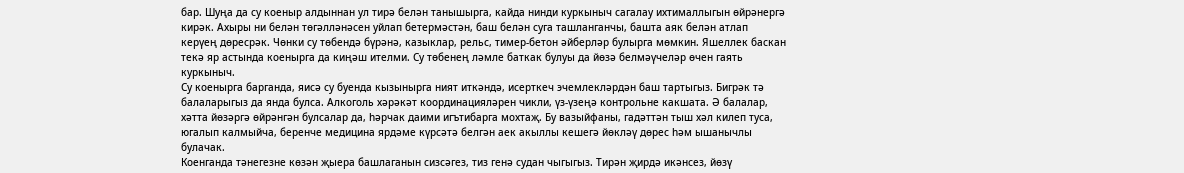бар. Шуңа да су коеныр алдыннан ул тирә белән танышырга, кайда нинди куркыныч сагалау ихтималлыгын өйрәнергә кирәк. Ахыры ни белән төгәлләнәсен уйлап бетермәстән, баш белән суга ташланганчы, башта аяк белән атлап керүең дөресрәк. Чөнки су төбендә бүрәнә, казыклар, рельс, тимер-бетон әйберләр булырга мөмкин. Яшеллек баскан текә яр астында коенырга да киңәш ителми. Су төбенең ләмле баткак булуы да йөзә белмәүчеләр өчен гаять куркыныч.
Су коенырга барганда, яисә су буенда кызынырга ният иткәндә, исерткеч эчемлекләрдән баш тартыгыз. Бигрәк тә балаларыгыз да янда булса. Алкоголь хәрәкәт координацияләрен чикли, үз-үзеңә контрольне какшата. Ә балалар, хәтта йөзәргә өйрәнгән булсалар да, һәрчак даими игътибарга мохтаҗ. Бу вазыйфаны, гадәттән тыш хәл килеп туса, югалып калмыйча, беренче медицина ярдәме күрсәтә белгән аек акыллы кешегә йөкләү дөрес һәм ышанычлы булачак.
Коенганда тәнегезне көзән җыера башлаганын сизсәгез, тиз генә судан чыгыгыз. Тирән җирдә икәнсез, йөзү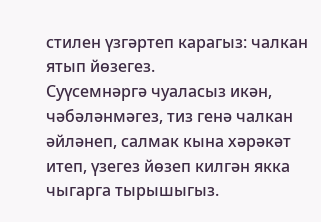стилен үзгәртеп карагыз: чалкан ятып йөзегез.
Суүсемнәргә чуаласыз икән, чәбәләнмәгез, тиз генә чалкан әйләнеп, салмак кына хәрәкәт итеп, үзегез йөзеп килгән якка чыгарга тырышыгыз.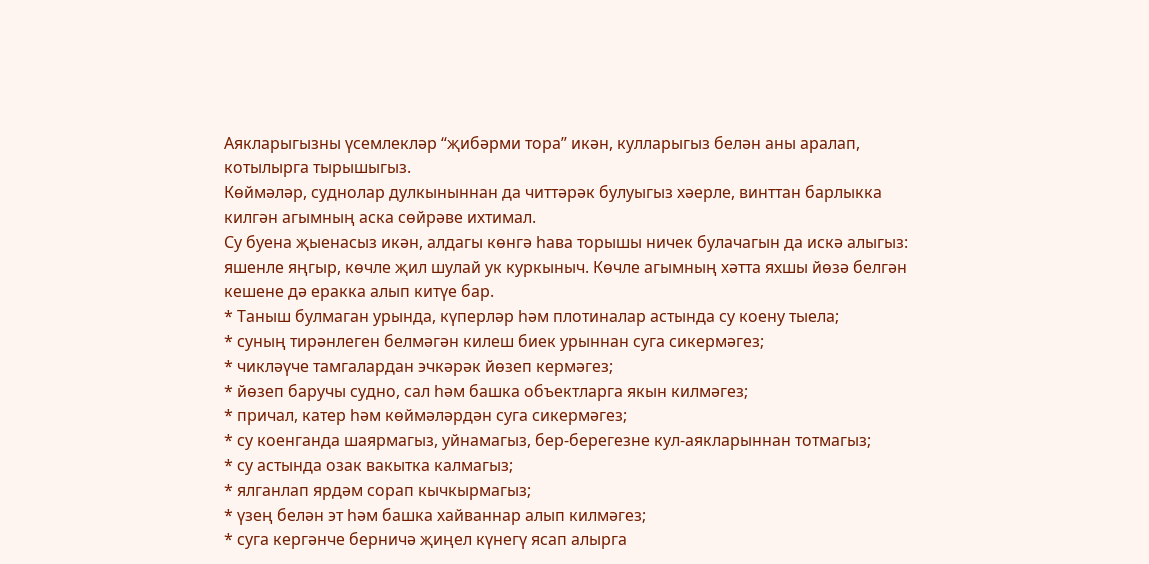Аякларыгызны үсемлекләр “җибәрми тора” икән, кулларыгыз белән аны аралап, котылырга тырышыгыз.
Көймәләр, суднолар дулкыныннан да читтәрәк булуыгыз хәерле, винттан барлыкка килгән агымның аска сөйрәве ихтимал.
Су буена җыенасыз икән, алдагы көнгә һава торышы ничек булачагын да искә алыгыз: яшенле яңгыр, көчле җил шулай ук куркыныч. Көчле агымның хәтта яхшы йөзә белгән кешене дә еракка алып китүе бар.
* Таныш булмаган урында, күперләр һәм плотиналар астында су коену тыела;
* суның тирәнлеген белмәгән килеш биек урыннан суга сикермәгез;
* чикләүче тамгалардан эчкәрәк йөзеп кермәгез;
* йөзеп баручы судно, сал һәм башка объектларга якын килмәгез;
* причал, катер һәм көймәләрдән суга сикермәгез;
* су коенганда шаярмагыз, уйнамагыз, бер-берегезне кул-аякларыннан тотмагыз;
* су астында озак вакытка калмагыз;
* ялганлап ярдәм сорап кычкырмагыз;
* үзең белән эт һәм башка хайваннар алып килмәгез;
* суга кергәнче берничә җиңел күнегү ясап алырга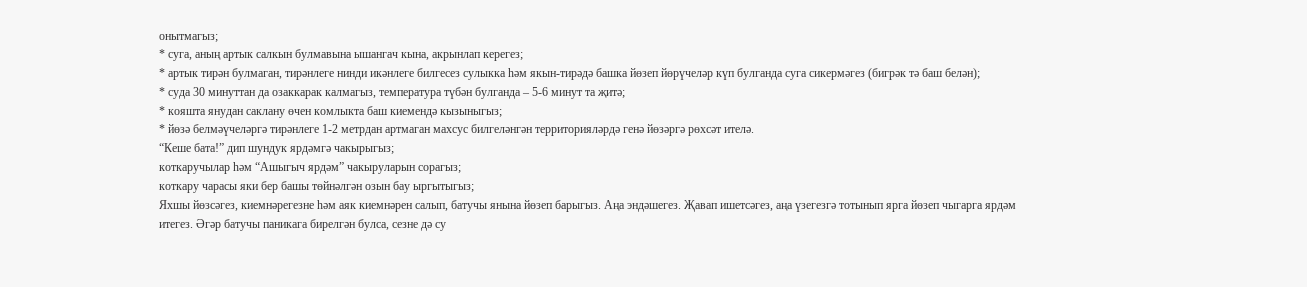онытмагыз;
* суга, аның артык салкын булмавына ышангач кына, акрынлап керегез;
* артык тирән булмаган, тирәнлеге нинди икәнлеге билгесез сулыкка һәм якын-тирәдә башка йөзеп йөрүчеләр күп булганда суга сикермәгез (бигрәк тә баш белән);
* суда 30 минуттан да озаккарак калмагыз, температура түбән булганда – 5-6 минут та җитә;
* кояшта янудан саклану өчен комлыкта баш киемендә кызыныгыз;
* йөзә белмәүчеләргә тирәнлеге 1-2 метрдан артмаган махсус билгеләнгән территорияләрдә генә йөзәргә рөхсәт ителә.
“Кеше бата!” дип шундук ярдәмгә чакырыгыз;
коткаручылар һәм “Ашыгыч ярдәм” чакыруларын сорагыз;
коткару чарасы яки бер башы төйнәлгән озын бау ыргытыгыз;
Яхшы йөзсәгез, киемнәрегезне һәм аяк киемнәрен салып, батучы янына йөзеп барыгыз. Аңа эндәшегез. Җавап ишетсәгез, аңа үзегезгә тотынып ярга йөзеп чыгарга ярдәм итегез. Әгәр батучы паникага бирелгән булса, сезне дә су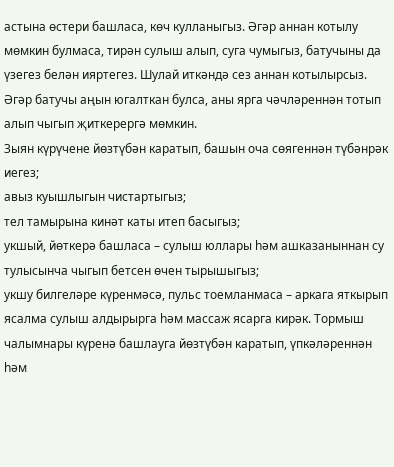астына өстери башласа, көч кулланыгыз. Әгәр аннан котылу мөмкин булмаса, тирән сулыш алып, суга чумыгыз, батучыны да үзегез белән ияртегез. Шулай иткәндә сез аннан котылырсыз. Әгәр батучы аңын югалткан булса, аны ярга чәчләреннән тотып алып чыгып җиткерергә мөмкин.
Зыян күрүчене йөзтүбән каратып, башын оча сөягеннән түбәнрәк иегез;
авыз куышлыгын чистартыгыз;
тел тамырына кинәт каты итеп басыгыз;
укшый, йөткерә башласа – сулыш юллары һәм ашказаныннан су тулысынча чыгып бетсен өчен тырышыгыз;
укшу билгеләре күренмәсә, пульс тоемланмаса – аркага яткырып ясалма сулыш алдырырга һәм массаж ясарга кирәк. Тормыш чалымнары күренә башлауга йөзтүбән каратып, үпкәләреннән һәм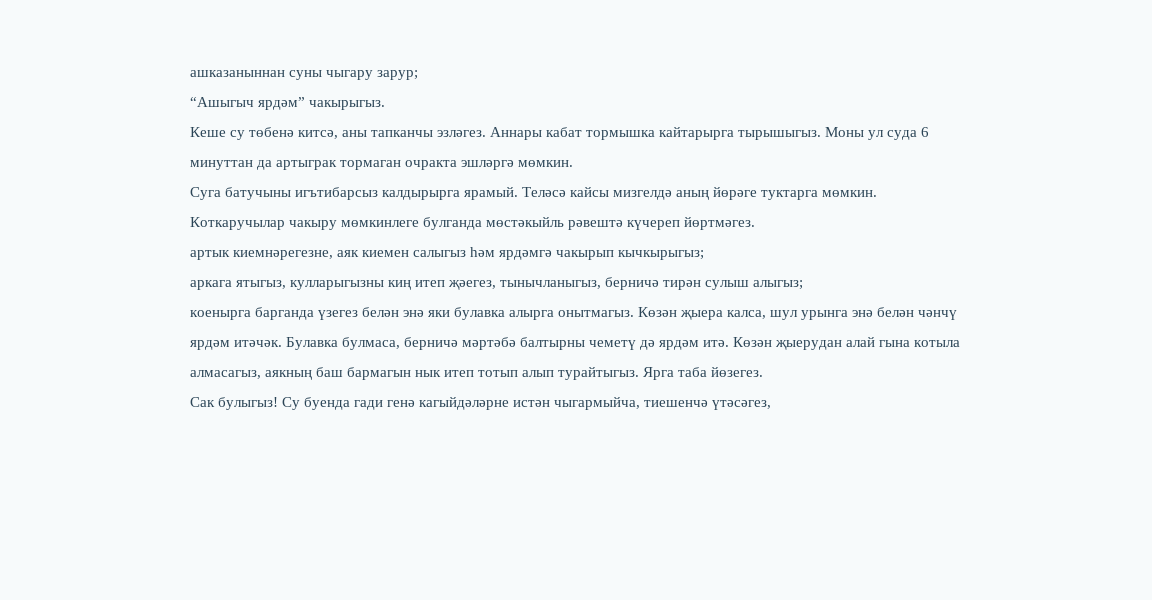ашказаныннан суны чыгару зарур;
“Ашыгыч ярдәм” чакырыгыз.
Кеше су төбенә китсә, аны тапканчы эзләгез. Аннары кабат тормышка кайтарырга тырышыгыз. Моны ул суда 6 минуттан да артыграк тормаган очракта эшләргә мөмкин.
Суга батучыны игътибарсыз калдырырга ярамый. Теләсә кайсы мизгелдә аның йөрәге туктарга мөмкин. Коткаручылар чакыру мөмкинлеге булганда мөстәкыйль рәвештә күчереп йөртмәгез.
артык киемнәрегезне, аяк киемен салыгыз һәм ярдәмгә чакырып кычкырыгыз;
аркага ятыгыз, кулларыгызны киң итеп җәегез, тынычланыгыз, берничә тирән сулыш алыгыз;
коенырга барганда үзегез белән энә яки булавка алырга онытмагыз. Көзән җыера калса, шул урынга энә белән чәнчү ярдәм итәчәк. Булавка булмаса, берничә мәртәбә балтырны чеметү дә ярдәм итә. Көзән җыерудан алай гына котыла алмасагыз, аякның баш бармагын нык итеп тотып алып турайтыгыз. Ярга таба йөзегез.
Сак булыгыз! Су буенда гади генә кагыйдәләрне истән чыгармыйча, тиешенчә үтәсәгез,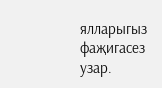ялларыгыз фаҗигасез узар.